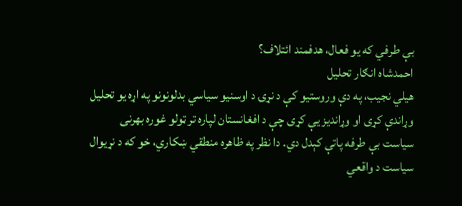بې طرفي که یو فعال، هدفمند ائتلاف؟
احمدشاه انګار تحلیل
هیلي نجیب، په دې وروستیو کې د نړۍ د اوسنیو سیاسي بدلونونو په اړه یو تحلیل وړاندې کړی او وړاندیز یې کړی چې د افغانستان لپاره تر ټولو غوره بهرنی سیاست بې طرفه پاتې کېدل دي. دا نظر په ظاهره منطقي ښکاري، خو که د نړیوال سیاست د واقعي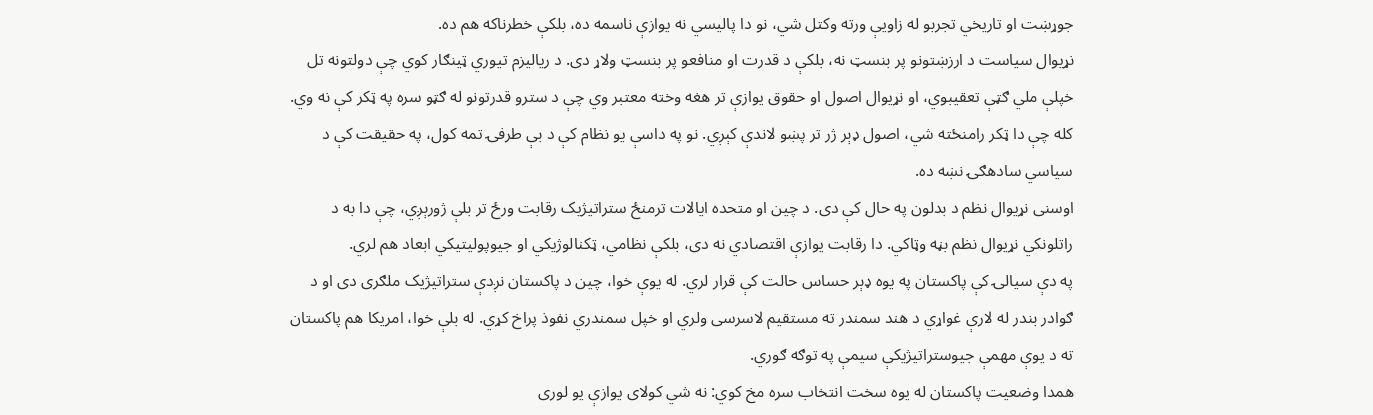جوړښت او تاریخي تجربو له زاویې ورته وکتل شي، نو دا پالیسي نه یوازې ناسمه ده، بلکې خطرناکه هم ده.
نړیوال سیاست د ارزښتونو پر بنسټ نه، بلکې د قدرت او منافعو پر بنسټ ولاړ دی. د ریالیزم تیوري ټینګار کوي چې دولتونه تل خپلې ملي ګټې تعقیبوي، او نړیوال اصول او حقوق یوازې تر هغه وخته معتبر وي چې د سترو قدرتونو له ګټو سره په ټکر کې نه وي. کله چې دا ټکر رامنځته شي، اصول ډېر ژر تر پښو لاندې کېږي. نو په داسې یو نظام کې د بې طرفۍ تمه کول، په حقیقت کې د سیاسي سادهګۍ نښه ده.
اوسنی نړیوال نظم د بدلون په حال کې دی. د چین او متحده ایالات ترمنځ ستراتیژیک رقابت ورځ تر بلې ژورېږي، چې دا به د راتلونکي نړیوال نظم بڼه وټاکي. دا رقابت یوازې اقتصادي نه دی، بلکې نظامي، ټکنالوژیکي او جیوپولیتیکي ابعاد هم لري.
په دې سیالۍ کې پاکستان په یوه ډېر حساس حالت کې قرار لري. له یوې خوا، چین د پاکستان نږدې ستراتیژیک ملګری دی او د ګوادر بندر له لارې غواړي د هند سمندر ته مستقیم لاسرسی ولري او خپل سمندري نفوذ پراخ کړي. له بلې خوا، امریکا هم پاکستان ته د یوې مهمې جیوستراتیژیکې سیمې په توګه ګوري.
همدا وضعیت پاکستان له یوه سخت انتخاب سره مخ کوي: نه شي کولای یوازې یو لوری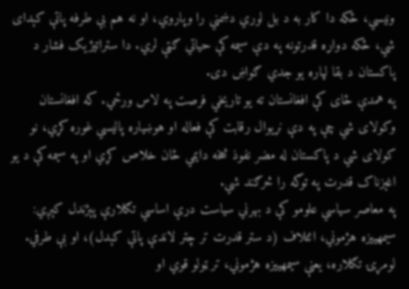ونیسي، ځکه دا کار به د بل لوري دښمني را وپاروي، او نه هم بې طرفه پاتې کېدای شي، ځکه دواړه قدرتونه په دې سیمه کې حیاتي ګټې لري. دا ستراتیژیک فشار د پاکستان د بقا لپاره یو جدي ګواښ دی.
په همدې ځای کې افغانستان ته یو تاریخي فرصت په لاس ورځي. که افغانستان وکولای شي چې په دې نړیوال رقابت کې فعاله او هوښیاره پالیسي غوره کړي، نو کولای شي د پاکستان له مضر نفوذ څخه دایمي ځان خلاص کړي او په سیمه کې د یو اغېزناک قدرت په توګه را څرګند شي.
په معاصر سیاسي علومو کې د بهرني سیاست درې اساسي تګلارې پېژندل کېږي: سیمهییزه هژموني، ائتلاف (د ستر قدرت تر چتر لاندې پاتې کېدل)، او بې طرفي.
لومړۍ تګلاره، یعنې سیمهییزه هژموني، تر ټولو قوي او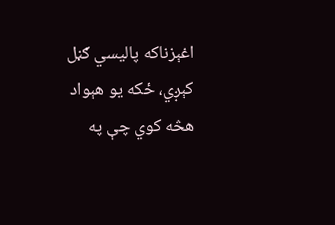اغېزناکه پالیسي ګڼل کېږي، ځکه یو هېواد هڅه کوي چې په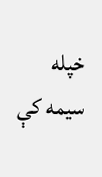خپله سیمه کې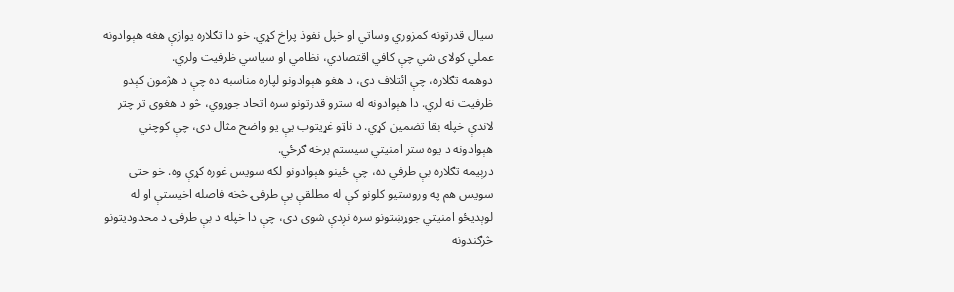سیال قدرتونه کمزوري وساتي او خپل نفوذ پراخ کړي. خو دا تګلاره یوازې هغه هېوادونه عملي کولای شي چې کافي اقتصادي، نظامي او سیاسي ظرفیت ولري.
دوهمه تګلاره، چې ائتلاف دی، د هغو هېوادونو لپاره مناسبه ده چې د هژمون کېدو ظرفیت نه لري. دا هېوادونه له سترو قدرتونو سره اتحاد جوړوي، څو د هغوی تر چتر لاندې خپله بقا تضمین کړي. د ناټو غړیتوب یې یو واضح مثال دی، چې کوچني هېوادونه د یوه ستر امنیتي سیستم برخه ګرځي.
درېیمه تګلاره بې طرفي ده، چې ځینو هېوادونو لکه سویس غوره کړې وه. خو حتی سویس هم په وروستیو کلونو کې له مطلقې بې طرفۍ څخه فاصله اخیستې او له لوېدیځو امنیتي جوړښتونو سره نږدې شوی دی، چې دا خپله د بې طرفۍ د محدودیتونو څرګندونه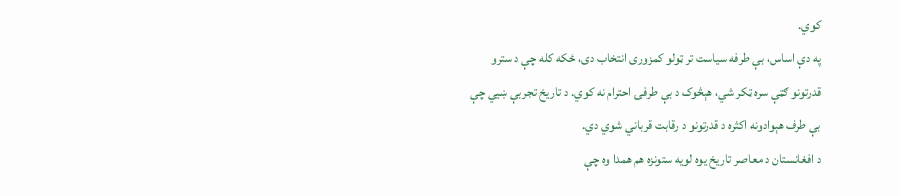کوي.
په دې اساس، بې طرفه سیاست تر ټولو کمزوری انتخاب دی، ځکه کله چې د سترو قدرتونو ګټې سره ټکر شي، هېڅوک د بې طرفۍ احترام نه کوي. د تاریخ تجربې ښيي چې بې طرف هېوادونه اکثره د قدرتونو د رقابت قرباني شوي دي.
د افغانستان د معاصر تاریخ یوه لویه ستونزه هم همدا وه چې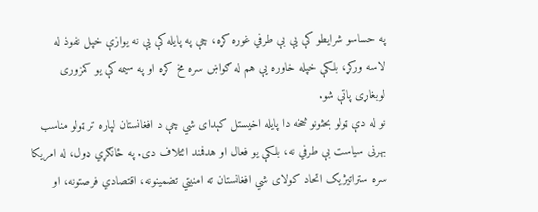په حساسو شرایطو کې یې بې طرفي غوره کړه، چې په پایله کې یې نه یوازې خپل نفوذ له لاسه ورکړ، بلکې خپله خاوره یې هم له ګواښ سره مخ کړه او په سیمه کې یو کمزوری لوبغاړی پاتې شو.
نو له دې ټولو بحثونو څخه دا پایله اخیستل کېدای شي چې د افغانستان لپاره تر ټولو مناسب بهرنی سیاست بې طرفي نه، بلکې یو فعال او هدفمند ائتلاف دی. په ځانګړي ډول، له امریکا سره ستراتیژیک اتحاد کولای شي افغانستان ته امنیتي تضمینونه، اقتصادي فرصتونه، او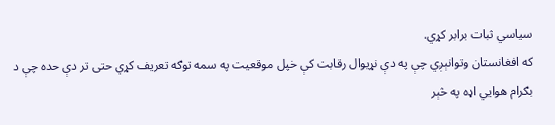سیاسي ثبات برابر کړي.
که افغانستان وتوانېږي چې په دې نړیوال رقابت کې خپل موقعیت په سمه توګه تعریف کړي حتی تر دې حده چې د بګرام هوايي اډه په څېر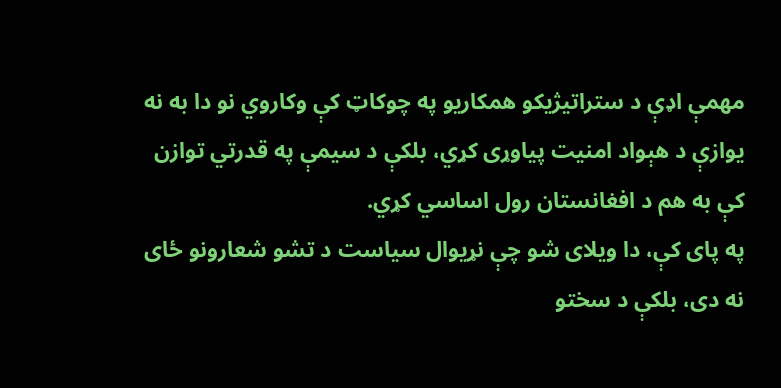مهمې اډې د ستراتیژیکو همکاریو په چوکاټ کې وکاروي نو دا به نه یوازې د هېواد امنیت پیاوړی کړي، بلکې د سیمې په قدرتي توازن کې به هم د افغانستان رول اساسي کړي.
په پای کې، دا ویلای شو چې نړیوال سیاست د تشو شعارونو ځای نه دی، بلکې د سختو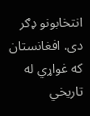انتخابونو ډګر دی. افغانستان که غواړي له تاریخي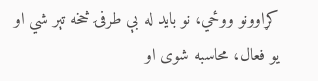کړاوونو ووځي، نو باید له بې طرفۍ څخه تېر شي او یو فعال، محاسبه شوی او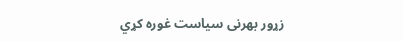زړور بهرنی سیاست غوره کړي